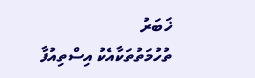ޚަބަރު
ތުހުމަތުތަކާއެކު އިސްތިއުފާ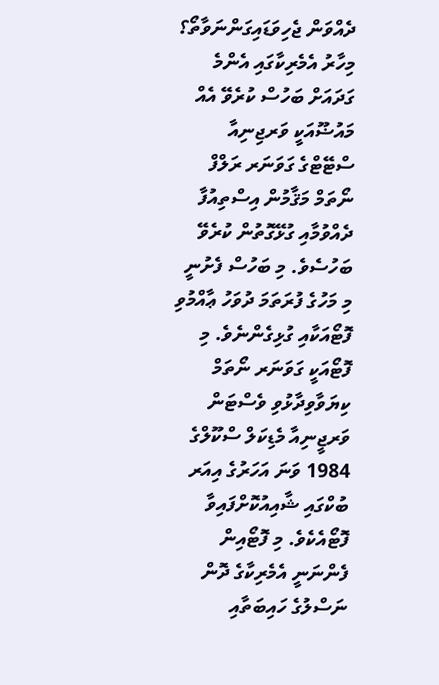ދެއްވަން ޖެހިވަޑައިގަންނަވާތޯ؟
މިހާރު އެމެރިކާގައި އެންމެ ގަދައަށް ބަހުސް ކުރެވޭ އެއް މައުޟޫއަކީ ވަރޖިނިއާ ސްޓޭޓްގެ ގަވަނަރ ރަލްފް ނޯތަމް މަޤާމުން އިސްތިއުފާ ދެއްވުމާއި ގުޅޭގޮތުން ކުރެވޭ ބަހުސެވެ. މި ބަހުސް ފެށުނީ މި މަހުގެ ފުރަތަމަ ދުވަހު ޢާއްމުވި ފޮޓޯއަކާއި ގުޅިގެންނެވެ. މި ފޮޓޯއަކީ ގަވަނަރ ނޯތަމް ކިޔަވާވިދާޅުވި ވެސްޓަން ވަރޖީނިއާ މެޑިކަލް ސްކޫލްގެ 1984 ވަނަ އަހަރުގެ އިއަރ ބުކްގައި ޝާއިއުކޮށްފައިވާ ފޮޓޯއެކެވެ. މި ފޮޓޯއިން ފެންނަނީ އެމެރިކާގެ ދޮން ނަސްލުގެ ހައިބަތާއި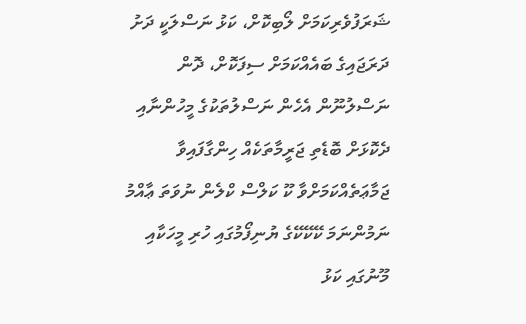ޝަރަފުވެރިކަމަށް ލޯބިކޮށް، ކަޅު ނަސްލަކީ ދަށު ދަރަޖައިގެ ބައެއްކަމަށް ސިފަކޮށް، ދޮން ނަސްލުނޫން އެހެން ނަސްލުތަކުގެ މީހުންނާއި ދެކޮޅަށް ބޮޑެތި ޖަރީމާތަކެއް ހިންގާފައިވާ ޖަމާޢަތެއްކަމަށްވާ ކޫ ކަލްސް ކްލެން ނުވަތަ ޢާއްމު ނަމުންނަމަ ކޭކޭކޭގެ ޔުނިފޯމުގައި ހުރި މީހަކާއި މޫނުގައި ކަޅު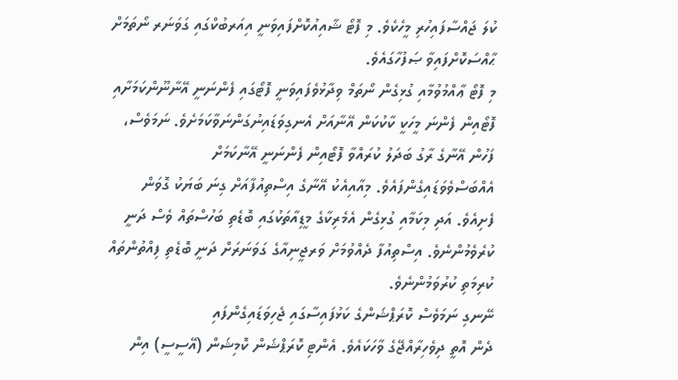ކުލަ ޖައްސާފައިހުރި މީހެކެވެ. މި ފޮޓޯ ޝާއިއުކޮށްފައިވަނީ އިއަރބުކްގައި ގަވަނަރ ނޯތަމަށް ޙާއްސަކޮށްފައިވާ ޞަފުހާގައެވެ.
މި ފޮޓޯ ޢާއްމުވުމާއި ގުޅިގެން ނޯތަމް ވިދާޅުވެފައިވަނީ ފޮޓޯގައި ފެންނަނީ އޭނާނޫންކަމަށާއި ފޮޓޯއިން ފެންނަ މީހަކީ ކާކުކަން އޭނާއަށް އެނގިވަޑައިނުގަންނަވާކަމަށެވެ. ނަމަވެސް، ފަހުން އޭނާގެ ރާގު ބަދަލު ކުރައްވާ ފޮޓޯއިން ފެންނަނީ އޭނާކަމަށް އެއްބަސްވެވަޑައިގެންފައެވެ. މިއާއިއެކު އޭނާގެ އިސްތިއުފާއަށް ގިނަ ބަޔަކު ގޮވަން ފެށިއެވެ. އަދި މިކަމާއި ގުޅިގެން އެމެރިކާގެ މީޑިއާތަކުގައި ބޮޑެތި ބަހުސްތައް ވެސް ދަނީ ކުރެވެމުންނެވެ. އިސްތިއުފާ ދެއްވުމަށް ވަރޖީނިއާގެ ގަވަނަރަށް ދަނީ ބޮޑެތި ފިއްތުންތައް ކުރިމަތި ކުރުވަމުންނެވެ.
ނޭނގި ނަމަވެސް ކޮރަޕްޝަންގެ ކަޅުފައިސާގައި ޖެހިވަޑައިގެންފައި
ދެން އޮތީ ދިވެހިރާއްޖޭގެ ވާހަކައެވެ. އެންޓި ކޮރަޕްޝަން ކޮމިޝަން (އޭސީސީ) އިން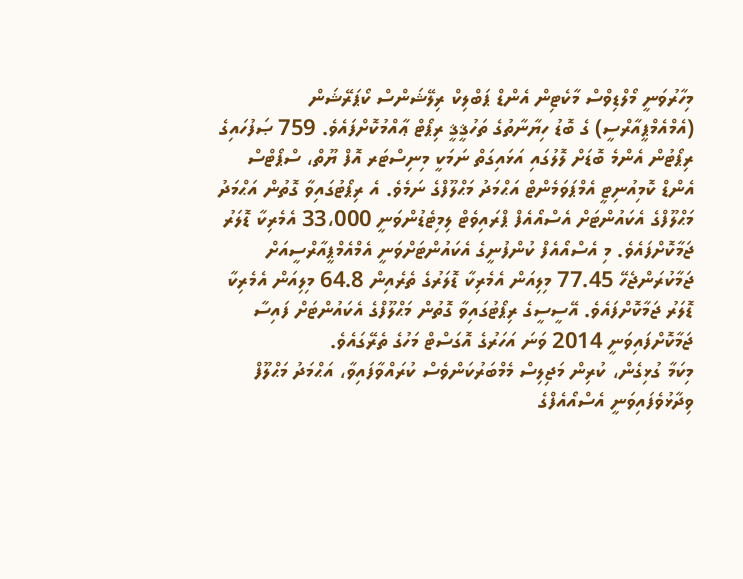މިހާރުވަނީ މޯލްޑިވްސް މާކެޓިން އެންޑް ޕަބްލިކް ރިލޭޝަންސް ކޯޕަރޭޝަން (އެމްއެމްޕީއާރްސީ) ގެ ބޮޑު ހިޔާނާތުގެ ތަހުޤީޤީ ރިޕޯޓް ޢާއްމުކޮށްފައެވެ. 759 ޞަފުހައިގެ ރިޕޯޓުން އެންމެ ބޮޑަށް ލޮލުގައި އަޅައިގަތް ނަމަކީ މިނިސްޓަރ އޮފް ޔޫތް، ސްޕޯޓްސް އެންޑް ކޮމިއުނިޓީ އެމްޕަވަމެންޓް އަޙްމަދު މަޙްލޫފްގެ ނަމެވެ. އެ ރިޕޯޓުގައިވާ ގޮތުން އަޙްމަދު މަޙްލޫފްގެ އެކައުންޓަށް އެސްއޯއެފް ޕްރައިވެޓް ލިމިޓެޑުންވަނީ 33،000 އެމެރިކާ ޑޮލަރު ޖަމާކޮށްފައެވެ. މި އެސްއޯއެފް ކުންފުނީގެ އެކައުންޓަށްވަނީ އެމްއެމްޕީއާރްސީއަށް ޖަމާކުރަންޖެހޭ 77.45 މިލިއަން އެމެރިކާ ޑޮލަރުގެ ތެރެއިން 64.8 މިލިއަން އެމެރިކާ ޑޮލަރު ޖަމާކޮށްފައެވެ. އޭސީސީގެ ރިޕޯޓުގައިވާ ގޮތުން މަޙްލޫފްގެ އެކައުންޓަށް ފައިސާ ޖަމާކޮށްފައިވަނީ 2014 ވަނަ އަހަރުގެ އޮގަސްޓް މަހުގެ ތެރޭގައެވެ.
މިކަމާ ގުޅިގެން، ކުރިން މަޖިލިސް މެމްބަރުކަންވެސް ކުރައްވާފައިވާ، އަޙްމަދު މަޙްލޫފް ވިދާޅުވެފައިވަނީ އެސްއޯއެފްގެ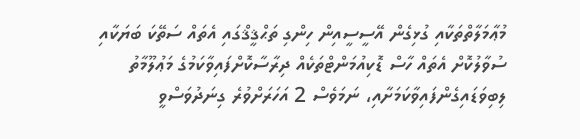މުޢާމަލާތްތަކާއި ގުޅިގެން އޭސީސީއިން ހިންގި ތަޙްޤީޤްގައި އެތައް ސަތޭކަ ބަޔަކާއި ސުވާލުކޮށް އެތައް ހާސް ޑޮކިއުމަންޓްތަކެއް ދިރާސާކޮށްފައިވާކަމުގެ މަޢުލޫމާތު ލިބިވަޑައިގެންފައިވާކަމަށާއި، ނަމަވެސް 2 އަހަރަށްވުރެ ގިނަދުވަސްވީ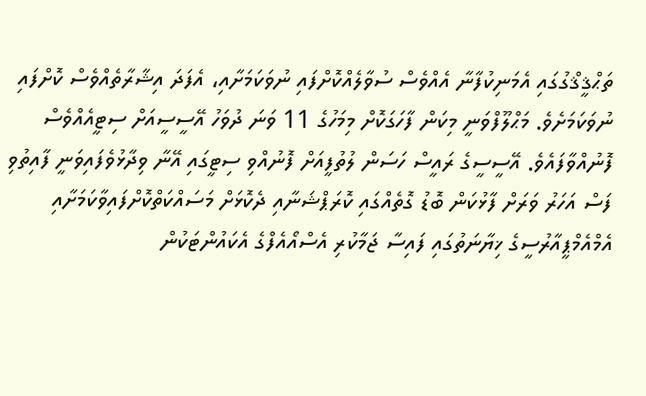ތަޙްޤީޤްގުގައި އެމަނިކުފާނާ އެއްވެސް ސުވާލެއްކޮށްފައި ނުވަކަމަށާއި، އެފަދަ އިޝާރާތެއްވެސް ކޮށްފައި ނުވަކަމަށެވެ. މަޙްލޫފްވަނީ މިކަން ފާހަގަކޮށް މިމަހުގެ 11 ވަނަ ދުވަހު އޭސީސީއަށް ސިޓީއެއްވެސް ފޮނުއްވާފައެވެ. އޭސީސީގެ ރައީސް ހަސަން ލުތުފީއަށް ފޮނުއްވި ސިޓީގައި އޭނާ ވިދާޅުވެފައިވަނީ ފާއިތުވި ފަސް އަހަރު ވަރަށް ފާޅުކަން ބޮޑު ގޮތެއްގައި ކޮރަޕްޝަނާއި ދެކޮޅަށް މަސައްކަތްކޮށްފައިވާކަމަށާއި އެމްއެމްޕީއާރުސީގެ ޚިޔާނަތުގައި ފައިސާ ޖަމާކުރި އެސްއޯއެފްގެ އެކައުންޓަކުން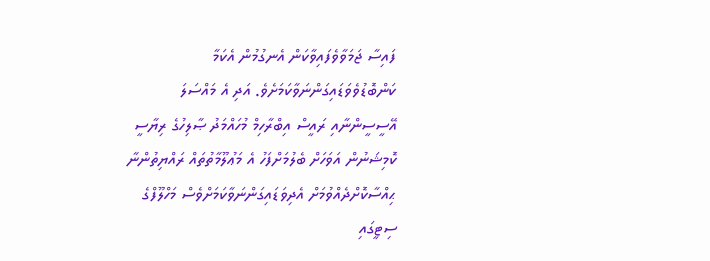ފައިސާ ޖަމަވާވެފައިވާކަން އެނގުމުން އެކަމާ ކަންބޮޑުވެވަޑައިގަންނަވާކަމަށެވެ. އަދި އެ މައްސަލަ އޭސީސީންނާއި ރައީސް އިބްރާހިމް މުހައްމަދު ޞާލިހުގެ ރިޔާސީ ކޮމިޝަނުން އަވަހަށް ބެލުމަށްފަހު އެ މަޢުލޫމާތުތައް ރައްޔިތުންނާ ޙިއްސާކޮށްދެއްވުމަށް އެދިވަޑައިގަންނަވާކަމަށްވެސް މަހްލޫފްގެ ސިޓީގައި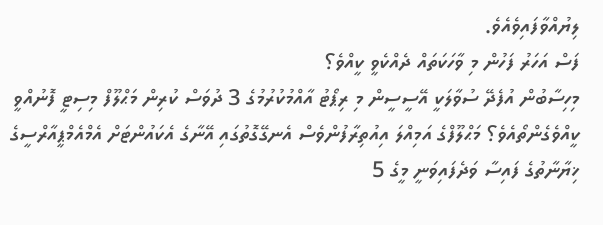ލިޔުއްވާފައިވެއެވެ.
ފަސް އަހަރު ފަހުން މި ވާހަކަތައް ދެއްކެވީ ކީއްވެ؟
މިހިސާބުން އުފެދޭ ސުވާލަކީ އޭސީސީން މި ރިޕޯޓު އާއްމުކުރުމުގެ 3 ދުވަސް ކުރިން މަޙްލޫފް މިސިޓީ ފޮނުއްވީ ކީއްވެގެންތޯއެވެ؟ މަޙްލޫފްގެ އަމިއްލަ އިއުތިރާފުންވެސް އެނގޭގޮތުގައި އޭނާގެ އެކައުންޓަށް އެމްއެމްޕީއާރްސީގެ ޚިޔާނާތުގެ ފައިސާ ވަދެފައިވަނީ މީގެ 5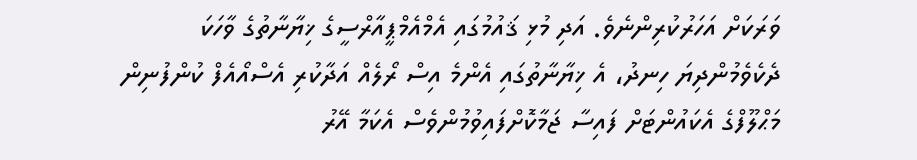ވަރަކަށް އަހަރުކުރިންނެވެ. އަދި މުޅި ޤައުމުގައި އެމްއެމްޕީއާރްސީގެ ޚިޔާނާތުގެ ވާހަކަ ދެކެވެމުންދިޔަ ހިނދު، އެ ޚިޔާނާތުގައި އެންމެ އިސް ރޯލެއް އަދާކުރި އެސްއޯއެފް ކުންފުނިން މަޙްލޫފްގެ އެކައުންޓަށް ފައިސާ ޖަމާކޮށްފައިވުމުންވެސް އެކަމާ އޭރު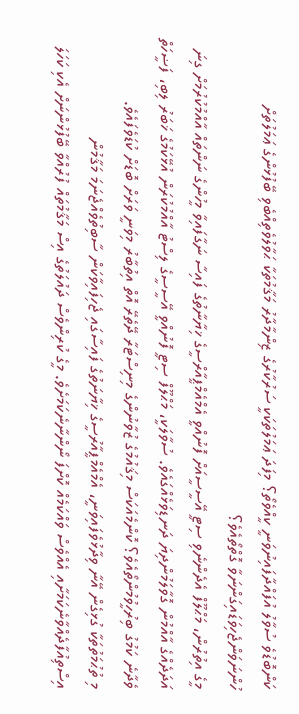ކަންބޮޑުވެ ސުވާލު އުފައްދާފައިނުވަނީ ކީއްވެތޯ؟ މިފަދަ ޢަމަލުތަކަކީ ސަރުކާރުގެ ޒިންމާދާރު މަޤާމުތަކާ ޙަވާލުވެތިއްބެވި ބޭފުޅުންގެ ޢަމަލުތަށް ހުންނަވަންޖެހިވަޑައިގަންނަވާ ގޮތްތޯއެވެ؟
މީގެ އިތުރުން، މަޙްލޫފް އެދެންނެވި ސިޓީ އޭސީސީއަށް ފޮނުއްވީ އެމްއެމްޕީއާރްސީގެ ޚިޔާނާތުގެ ފައިސާ ނަގާފައިވާ މީހުންގެ ނަންތައް އާއްމުކުރުމަށް ގިނަ އަދަދެއްގެ އާއްމުން ގޮވާލަމުންދިޔަ ދަނޑިވަޅެއްގައެވެ. ސުވާލަކީ، މަޙްލޫފް ސިޓީ ފޮނުއްވީ އޭސީސީގެ ލިސްޓު އާއްމުކުރަން އުޅޭކަމުގެ ޚަބަރު ލިބި، ފަޟީހަތް ވެދާނެ ކަމުގު ބިރުހީވުމުންތޯއެވެ؟ ކޮންމެއަކަސް މިޤައުމުގެ ޒުވާނުންގެ މިނިސްޓަރާ ދޭތެރޭ އޮތް އިތުބާރު މިވަނީ ވަރަށް ބޮޑަށް ކުޑަވެފައެވެ.
މި ތުޙުމަތުތަކާ ގުޅިގެން އޭނާ ވިދާޅުވެފައިވަނީ، އެމްއެމްޕީއާރުސީގެ ޚިޔާނަތުގެ ފައިސާގައި ޖެހިފައިވާކަން ސާބިތުވެއްޖެނަމަ މަޤާމުން އިސްތިއުފާދެއްވާނެކަމަށާއި އެއްވެސް ވައްކަމެއް ކޮށްފަ ނޯންނާނެކަމަށެވެ. މީގެ ކުރިންވެސް ދައުލަތުގެ އިސް މަޤާމުތައް ފުރުއްވާ ބޭފުޅުންނަށް އެކި ކަހަލަ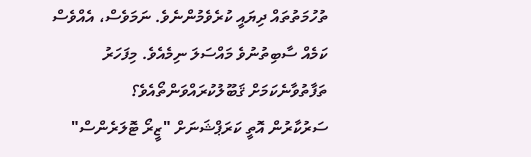ތުހުމަތުތައް ދިޔައީ ކުރެވެމުންނެވެ. ނަމަވެސް، އެއްވެސް ކަމެއް ސާބިތުނުވެ މައްސަލަ ނިމެއެވެ. މިފަހަރު ތަފާތުވާނެކަމަށް ޤަބޫލުކުރައްވަންތޯއެވެ؟
ސަރުކާރުން އޮތީ ކަރަޕްޝަނަށް "ޒީރޯ ޓޮލަރެންސް"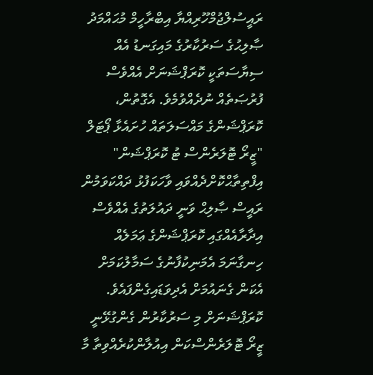ރައީސުލްޖުމްހޫރިއްޔާ އިބްރާހީމް މުޙައްމަދު ޞާލިޙުގެ ސަރުކާރުގެ މައިގަނޑު އެއް ސިޔާސަތަކީ ކޮރަޕްޝަނަށް އެއްވެސް ފުރުޞަތެއް ނުދެއްވުމެވެ. އެގޮތުން، ކޮރަޕްޝަންގެ މައްސަލަތައް ހުށައެޅާ ޕޯޓަލް "ޒީރޯ ޓޮލަރެންސް ޓު ކޮރަޕްޝަން" އިފްތިތާޙްކޮށްދެއްވައި ވާހަކަފުޅު ދައްކަވަމުން ރައީސް ޞާލިޙް ވަނީ ދައުލަތުގެ އެއްވެސް އިދާރާއެއްގައި ކޮރަޕްޝަންގެ ޢަމަލެއް ހިނގާނަމަ އެމަނިކުފާނުގެ ސަމާލުކަމަށް އެކަން ގެނައުމަށް އެދިވަޑައިގެންފައެވެ.
ކޮރަޕްޝަނަށް މި ސަރުކާރުން ގެންގުޅޭނީ ޒީރޯ ޓޮލަރެންސްކަން އިއުލާންކުރެއްވިތާ މާ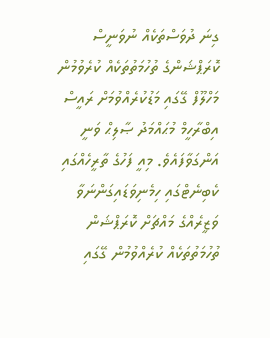ގިނަ ދުވަސްތަކެއް ނުވަނީސް ކޮރަޕްޝަންގެ ތުހުމަތުތަކެއް ކުރެވުމުން މަހްލޫފް ގޭގައި މަޑުކުރެއްވުމަށް ރައީސް އިބްރާހީމް މުޙައްމަދު ޞާލިޙް ވަނީ އަންގަވާފައެވެ. މިއީ ފަހުގެ ތާރީހެއްގައި ކެބިނެޓްގައި ހިމެނިވަޑައިގަންނަވާ ވަޒީރެއްގެ މައްޗަށް ކޮރަޕްޝަން ތުހުމަތުތަކެއް ކުރެއްވުމުން ގޭގައި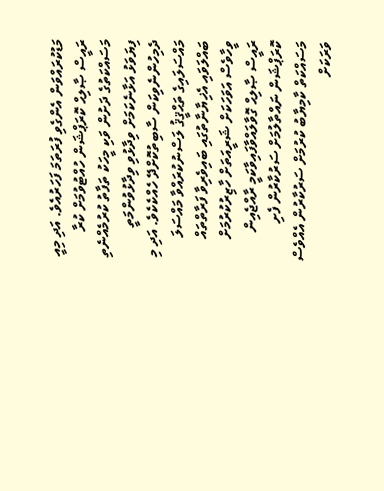މަޑުކުރައްވަން އެންގެވި ފުރަތަމަ ފަހަރުއެވެ. އަދި މިއީ ރައީސް ޞާލިޙް ކޮރަޕްޝަން ހުއްޓުވުމަށް ކުރާ މަސައްކަތުގެ ދަށުން ވަކި މީހަކު ތަފާތު ކުރުމެއްނެތި ފިޔަވަޅު އަޅާނެކަމަށް ވިދާޅުވި ވިދާޅުވުންމަތީ ދެމިހުންނެވިކަން ސާބިތުކޮށްދޭ ހެއްކެކެވެ. އަދި މި މައްސަލައިގެ ތަޙްޤީޤު ލަސްނުކުރައްވާ މައްސަލަ ބައްލަވައި އެޚިޔާނާތުގައި ބައިވެރިވާ ފަރާތްތައް ވީހާވެސް އަވަހަކަށް ޝަރީއަތަށް ހާޒިރުކުރުމަށް ރައީސް ޞާލިޙް ގޮވާލައްވާފައިވާކަމީ ރާއްޖެއިން ކޮރަޕްޝަން ނައްތާލުމަށް ސަރުކާރުން ފެށި މަސައްކަތް ކާމިޔާބު ކުރުމަށް ސަރުކާރުން އެއްވެސް ވަރަކަށް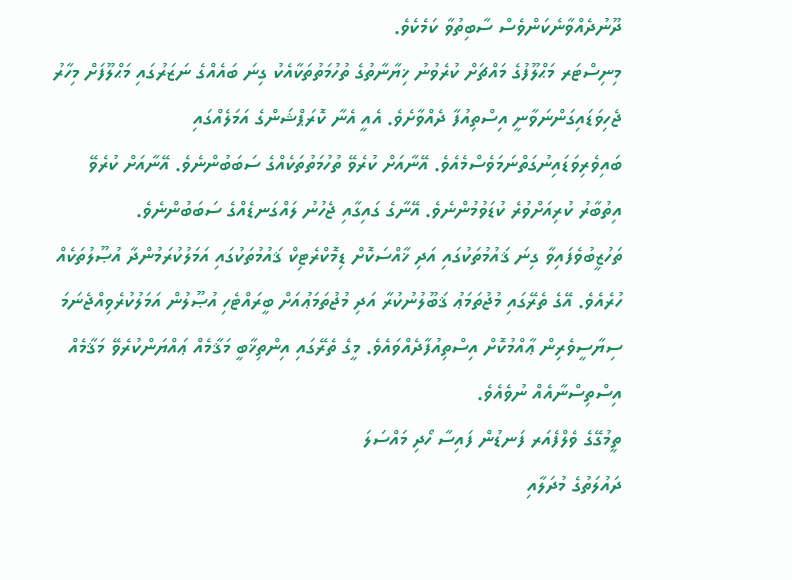ދޫނުދެއްވާނެކަންވެސް ސާބިތުވާ ކަމެކެވެ.
މިނިސްޓަރ މަޙްލޫފުގެ މައްޗަށް ކުރެވުނު ޚިޔާނާތުގެ ތުހުމަތުތަކާއެކު ގިނަ ބައެއްގެ ނަޒަރުގައި މަޙްލޫފަށް މިހާރު ޖެހިވަޑައިގަންނަވާނީ އިސްތިއުފާ ދެއްވާށެވެ. އެއީ އެނާ ކޮރަޕްޝަންގެ އަމަލެއްގައި ބައިވެރިވަޑައިނުގަތްނަމަވެސްމެއެވެ. އޭނާއަށް ކުރެވޭ ތުހުމަތުތަކެއްގެ ސަބަބުންނެވެ. އޭނާއަށް ކުރެވޭ އިތުބާރު ކުރިއަށްވުރެ ކުޑަވުމުންނެވެ. އޭނާގެ ގައިގާއި ޖެހުނު ލައްގަނޑެއްގެ ސަބަބުންނެވެ.
ތަހުޒީބުވެފައިވާ ގިނަ ޤައުމުތަކުގައި އަދި ޚާއްސަކޮށް ޑިމޮކްރެޓިކް ޤައުމުތަކުގައި އަމަލުކުރަމުންދާ އުޞޫލުތަކެއް ހުރެއެވެ. އޭގެ ތެރޭގައި މުޖުތަމަޢު ޤަބޫލުނުކުރާ އަދި މުޖުތަމަޢުއަށް ބީރައްޓެހި އުޞޫލުން އަމަލުކުރެވިއްޖެނަމަ ސިޔާސީވެރިން ޢާއްމުކޮށް އިސްތިއުފާދެއްވައެވެ. މީގެ ތެރޭގައި އިންތިޚާބީ މަޤާމެއް ޢައްޔަންކުރެވޭ މަޤާމެއް އިސްތިސްނާއެއް ނުވެއެވެ.
ތީމުގޭގެ ވެލްފެއަރ ފަނޑުން ފައިސާ ހޯދި މައްސަލަ
ދައުލަތުގެ މުދަލާއި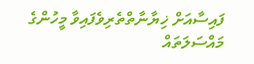ފައިސާއަށް ޚިޔާނާތްތެރިވެފައިވާ މީހުންގެ މައްސަލަތައް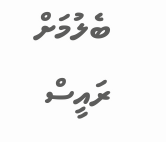ބެލުމަށް ރައީސް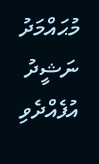މުޙައްމަދު ނަޝީދު އުފެއްދެވި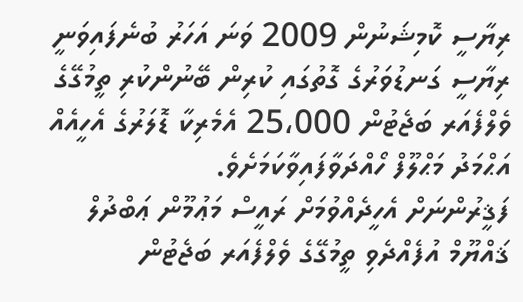ރިޔާސީ ކޮމިޝަނުން 2009 ވަނަ އަހަރު ބުނެފައިވަނީ ރިޔާސީ ގަނޑުވަރުގެ ގޮތުގައި ކުރިން ބޭނުންކުރި ތީމުގޭގެ ވެލްފެއަރ ބަޖެޓުން 25،000 އެމެރިކާ ޑޮލަރުގެ އެހީއެއް އަޙްމަދު މަޙްލޫފް ހޯއްދަވާފައިވާކަމަށެވެ.
ފަޤީރުންނަށް އެހީދެއްވުމަށް ރައީސް މަޢުމޫން ޢަބްދުލް ޤައްޔޫމް އުފެއްދެވި ތީމުގޭގެ ވެލްފެއަރ ބަޖެޓުން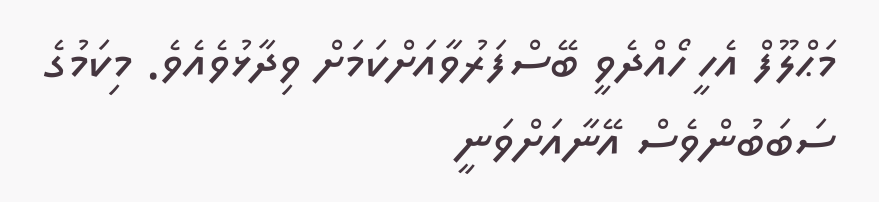މަޙްލޫފް އެހީ ހޯއްދެވީ ބޭސްފަރުވާއަށްކަމަށް ވިދާޅުވެއެވެ. މިކަމުގެ ސަބަބުންވެސް އޭނާއަށްވަނީ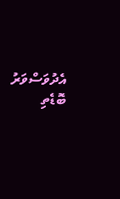އެދުވަސްވަރު ބޮޑެތި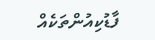ފާޑުކިއުންތަކެއް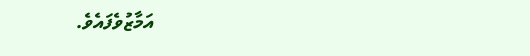އަމާޒުވެފައެވެ.